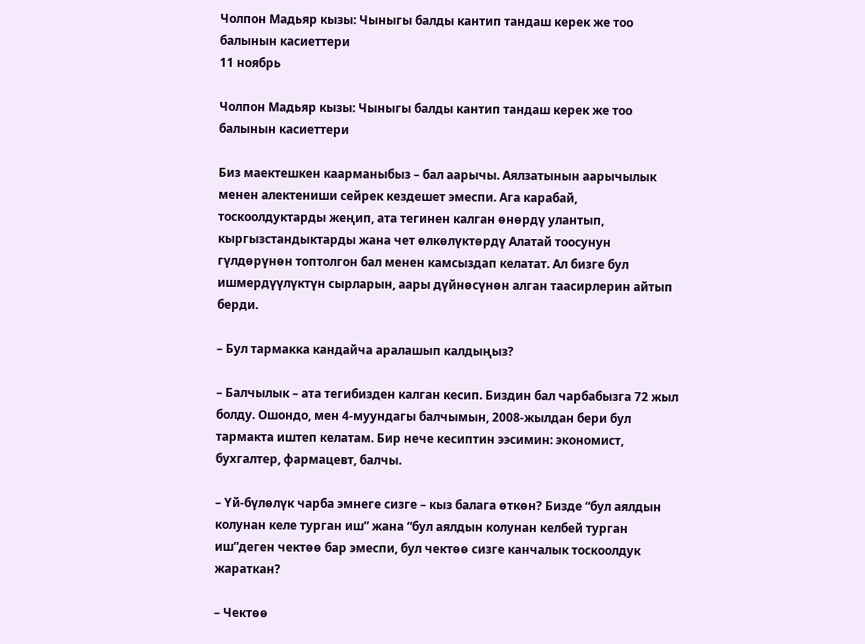Чолпон Мадьяр кызы: Чыныгы балды кантип тандаш керек же тоо балынын касиеттери
11 ноябрь

Чолпон Мадьяр кызы: Чыныгы балды кантип тандаш керек же тоо балынын касиеттери

Биз маектешкен каарманыбыз – бал аарычы. Аялзатынын аарычылык менен алектениши сейрек кездешет эмеспи. Ага карабай, тоскоолдуктарды жеңип, ата тегинен калган өнөрдү улантып, кыргызстандыктарды жана чет өлкөлүктөрдү Алатай тоосунун гүлдөрүнөн топтолгон бал менен камсыздап келатат. Ал бизге бул ишмердүүлүктүн сырларын, аары дүйнөсүнөн алган таасирлерин айтып берди.

– Бул тармакка кандайча аралашып калдыңыз?

– Балчылык – ата тегибизден калган кесип. Биздин бал чарбабызга 72 жыл болду. Ошондо, мен 4-муундагы балчымын, 2008-жылдан бери бул тармакта иштеп келатам. Бир нече кесиптин ээсимин: экономист, бухгалтер, фармацевт, балчы.

– Үй-бүлөлүк чарба эмнеге сизге – кыз балага өткөн? Бизде “бул аялдын колунан келе турган иш” жана “бул аялдын колунан келбей турган иш”деген чектөө бар эмеспи, бул чектөө сизге канчалык тоскоолдук жараткан?

– Чектөө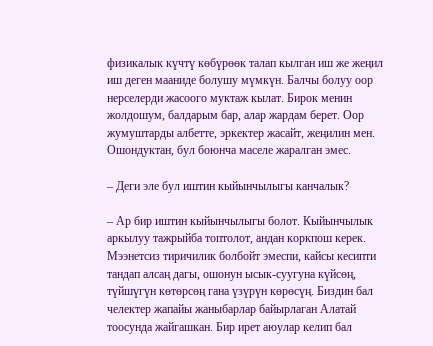физикалык күчтү көбүрөөк талап кылган иш же жеңил иш деген мааниде болушу мүмкүн. Балчы болуу оор нерселерди жасоого муктаж кылат. Бирок менин жолдошум, балдарым бар, алар жардам берет. Оор жумуштарды албетте, эркектер жасайт, жеңилин мен. Ошондуктан, бул боюнча маселе жаралган эмес.

– Деги эле бул иштин кыйынчылыгы канчалык?

– Ар бир иштин кыйынчылыгы болот. Кыйынчылык аркылуу тажрыйба топтолот, андан коркпош керек. Мээнетсиз тиричилик болбойт эмеспи, кайсы кесипти тандап алсаң дагы, ошонун ысык-суугуна күйсөң, түйшүгүн көтөрсөң гана үзүрүн көрөсүң. Биздин бал челектер жапайы жаныбарлар байырлаган Алатай тоосунда жайгашкан. Бир ирет аюулар келип бал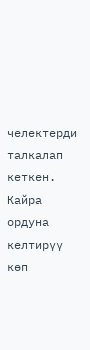челектерди талкалап кеткен. Кайра ордуна келтирүү көп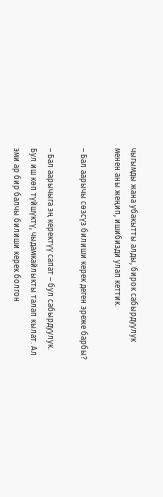чыгымды жана убакытты алды, бирок сабырдуулук менен аны жеңип, ишибизди улап кеттик.

– Бал аарычы сөзсүз билиши керек деген эреже барбы?

– Бал аарычыга эң керектүү сапат – бул сабырдуулук. Бул иш көп түйшүктү, чыдамкайлыкты талап кылат. Ал эми ар бир балчы билиши керек болгон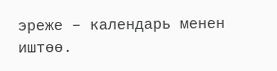эреже – календарь менен иштөө.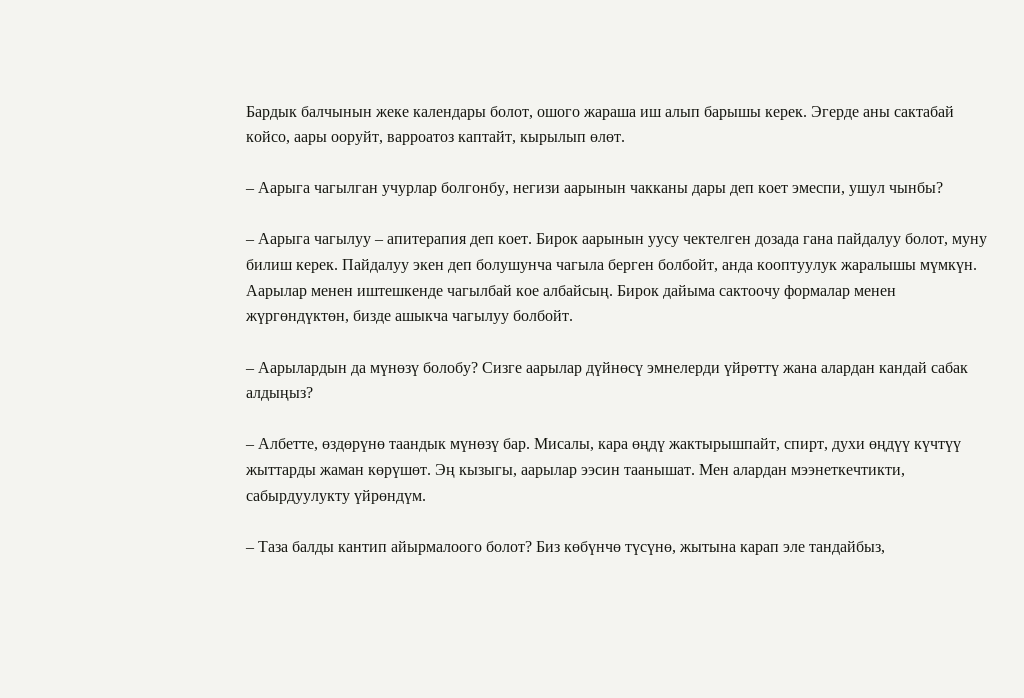Бардык балчынын жеке календары болот, ошого жараша иш алып барышы керек. Эгерде аны сактабай койсо, аары ооруйт, варроатоз каптайт, кырылып өлөт.

– Аарыга чагылган учурлар болгонбу, негизи аарынын чакканы дары деп коет эмеспи, ушул чынбы?

– Аарыга чагылуу – апитерапия деп коет. Бирок аарынын уусу чектелген дозада гана пайдалуу болот, муну билиш керек. Пайдалуу экен деп болушунча чагыла берген болбойт, анда кооптуулук жаралышы мүмкүн. Аарылар менен иштешкенде чагылбай кое албайсың. Бирок дайыма сактоочу формалар менен жүргөндүктөн, бизде ашыкча чагылуу болбойт.

– Аарылардын да мүнөзү болобу? Сизге аарылар дүйнөсү эмнелерди үйрөттү жана алардан кандай сабак алдыңыз?

– Албетте, өздөрүнө таандык мүнөзү бар. Мисалы, кара өңдү жактырышпайт, спирт, духи өңдүү күчтүү жыттарды жаман көрүшөт. Эң кызыгы, аарылар ээсин таанышат. Мен алардан мээнеткечтикти, сабырдуулукту үйрөндүм.

– Таза балды кантип айырмалоого болот? Биз көбүнчө түсүнө, жытына карап эле тандайбыз,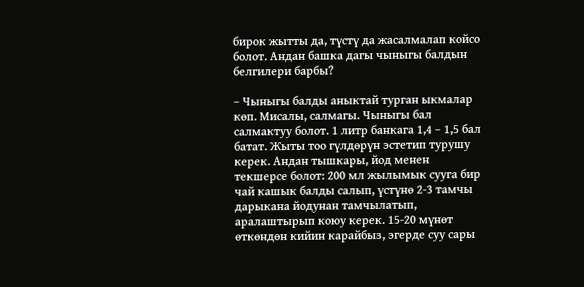бирок жытты да, түстү да жасалмалап койсо болот. Андан башка дагы чыныгы балдын белгилери барбы?

– Чыныгы балды аныктай турган ыкмалар көп. Мисалы, салмагы. Чыныгы бал салмактуу болот. 1 литр банкага 1,4 – 1,5 бал батат. Жыты тоо гүлдөрүн эстетип турушу керек. Андан тышкары, йод менен текшерсе болот: 200 мл жылымык сууга бир чай кашык балды салып, үстүнө 2-3 тамчы дарыкана йодунан тамчылатып, аралаштырып коюу керек. 15-20 мүнөт өткөндөн кийин карайбыз, эгерде суу сары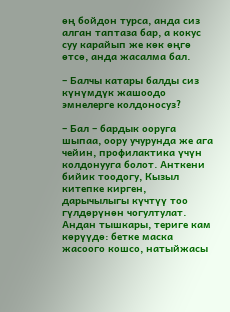өң бойдон турса, анда сиз алган таптаза бар, а кокус суу карайып же көк өңгө өтсө, анда жасалма бал.

– Балчы катары балды сиз күнүмдүк жашоодо эмнелерге колдоносуз?

– Бал – бардык ооруга шыпаа, оору учурунда же ага чейин, профилактика үчүн колдонууга болот. Анткени бийик тоодогу, Кызыл китепке кирген, дарычылыгы күчтүү тоо гүлдөрүнөн чогултулат. Андан тышкары, териге кам көрүүдө: бетке маска жасоого кошсо, натыйжасы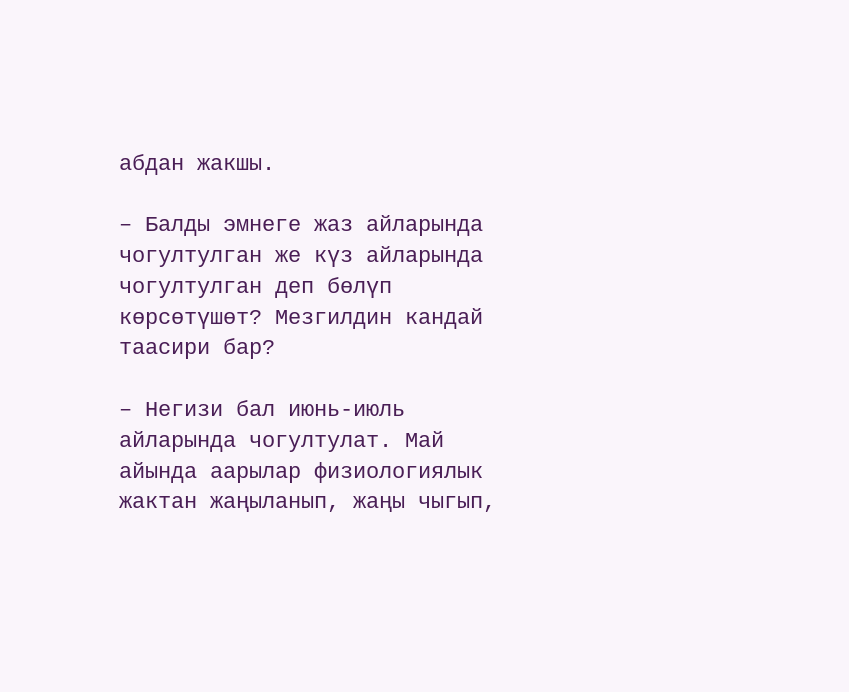абдан жакшы.

– Балды эмнеге жаз айларында чогултулган же күз айларында чогултулган деп бөлүп көрсөтүшөт? Мезгилдин кандай таасири бар?

– Негизи бал июнь-июль айларында чогултулат. Май айында аарылар физиологиялык жактан жаңыланып, жаңы чыгып,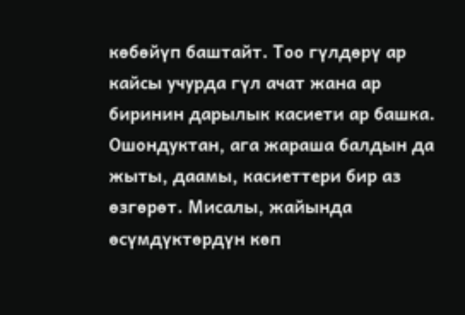көбөйүп баштайт. Тоо гүлдөрү ар кайсы учурда гүл ачат жана ар биринин дарылык касиети ар башка. Ошондуктан, ага жараша балдын да жыты, даамы, касиеттери бир аз өзгөрөт. Мисалы, жайында өсүмдүктөрдүн көп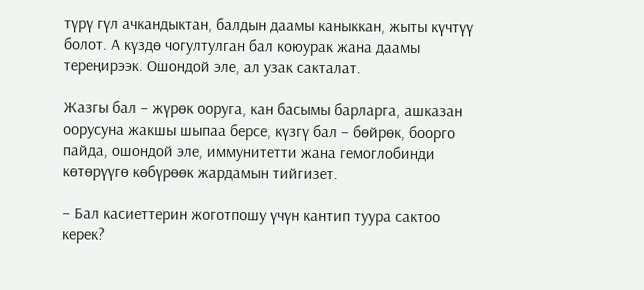түрү гүл ачкандыктан, балдын даамы каныккан, жыты күчтүү болот. А күздө чогултулган бал коюурак жана даамы тереңирээк. Ошондой эле, ал узак сакталат.

Жазгы бал – жүрөк ооруга, кан басымы барларга, ашказан оорусуна жакшы шыпаа берсе, күзгү бал – бөйрөк, боорго пайда, ошондой эле, иммунитетти жана гемоглобинди көтөрүүгө көбүрөөк жардамын тийгизет.

– Бал касиеттерин жоготпошу үчүн кантип туура сактоо керек?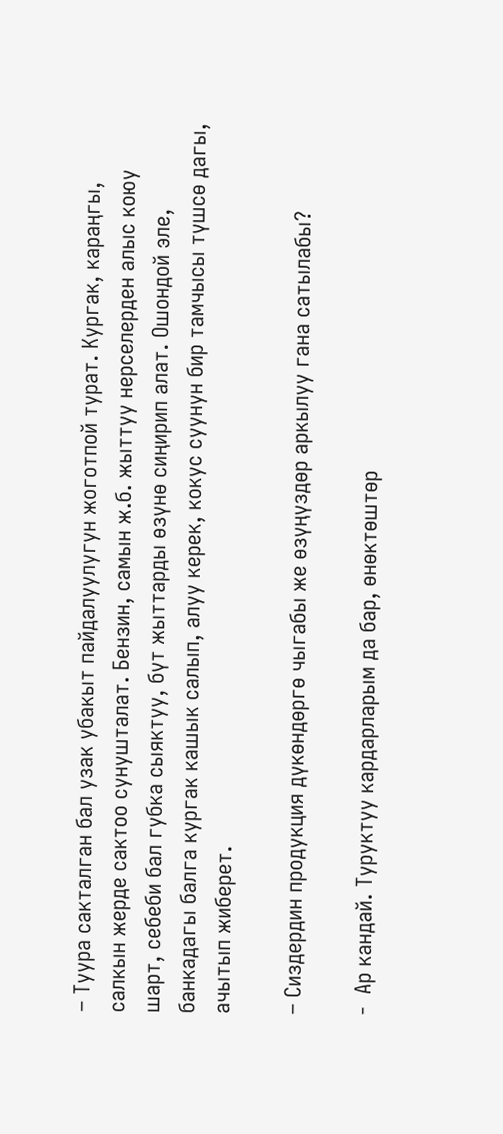– Туура сакталган бал узак убакыт пайдалуулугун жоготпой турат. Кургак, караңгы, салкын жерде сактоо сунушталат. Бензин, самын ж.б. жыттуу нерселерден алыс коюу шарт, себеби бал губка сыяктуу, бүт жыттарды өзүнө сиңирип алат. Ошондой эле, банкадагы балга кургак кашык салып, алуу керек, кокус суунун бир тамчысы түшсө дагы, ачытып жиберет.

– Сиздердин продукция дүкөндөргө чыгабы же өзүңүздөр аркылуу гана сатылабы?

-  Ар кандай. Туруктуу кардарларым да бар, өнөктөштөр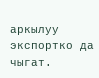аркылуу экспортко да чыгат.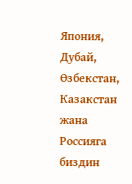Япония, Дубай, Өзбекстан, Казакстан жана Россияга биздин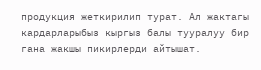продукция жеткирилип турат. Ал жактагы кардарларыбыз кыргыз балы тууралуу бир гана жакшы пикирлерди айтышат.